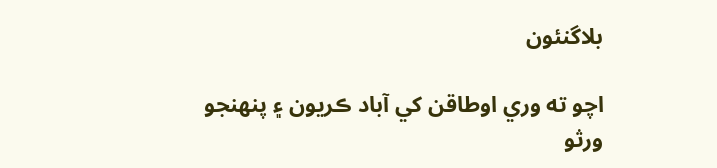بلاگنئون

اچو ته وري اوطاقن کي آباد ڪريون ۽ پنهنجو ورثو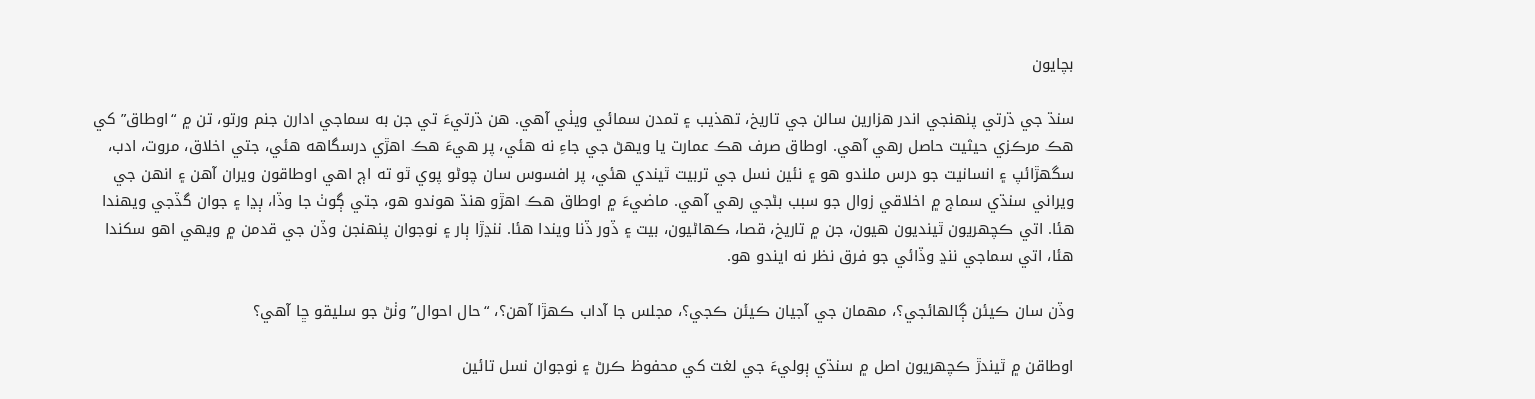بچايون

سنڌ جي ڌرتي پنهنجي اندر هزارين سالن جي تاريخ، تهذيب ۽ تمدن سمائي ويٺي آهي. هن ڌرتيءَ تي جن به سماجي ادارن جنم ورتو، تن ۾ “اوطاق” کي هڪ مرڪزي حيثيت حاصل رهي آهي. اوطاق صرف هڪ عمارت يا ويهڻ جي جاءِ نه هئي، پر هيءَ هڪ اهڙي درسگاهه هئي، جتي اخلاق، مروت، ادب، سگھڙائپ ۽ انسانيت جو درس ملندو هو ۽ نئين نسل جي تربيت ٿيندي هئي، پر افسوس سان چوڻو پوي ٿو ته اڄ اهي اوطاقون ويران آهن ۽ انهن جي ويراني سنڌي سماج ۾ اخلاقي زوال جو سبب بڻجي رهي آهي. ماضيءَ ۾ اوطاق هڪ اهڙو هنڌ هوندو هو، جتي ڳوٺ جا وڏا، ٻڍا ۽ جوان گڏجي ويهندا هئا. اتي ڪچهريون ٿينديون هيون، جن ۾ تاريخ، قصا، ڪهاڻيون، بيت ۽ ڏور ڏنا ويندا هئا. ننڍڙا ٻار ۽ نوجوان پنهنجن وڏن جي قدمن ۾ ويهي اهو سکندا هئا، اتي سماجي ننڍ وڏائي جو فرق نظر نه ايندو هو.

وڏن سان ڪيئن ڳالهائجي؟، مهمان جي آجيان ڪيئن ڪجي؟، مجلس جا آداب ڪهڙا آهن؟، “حال احوال” وٺڻ جو سليقو ڇا آهي؟

اوطاقن ۾ ٿيندڙ ڪچهريون اصل ۾ سنڌي ٻوليءَ جي لغت کي محفوظ ڪرڻ ۽ نوجوان نسل تائين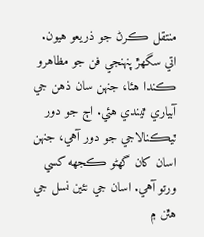منتقل ڪرڻ جو ذريعو هيون. اتي سگھڙ پنهنجي فن جو مظاهرو ڪندا هئا، جنهن سان ذهن جي آبياري ٿيندي هئي. اڄ جو دور ٽيڪنالاجي جو دور آهي، جنهن اسان کان گهڻو ڪجهه کسي ورتو آهي. اسان جي نئين نسل جي هٿن ۾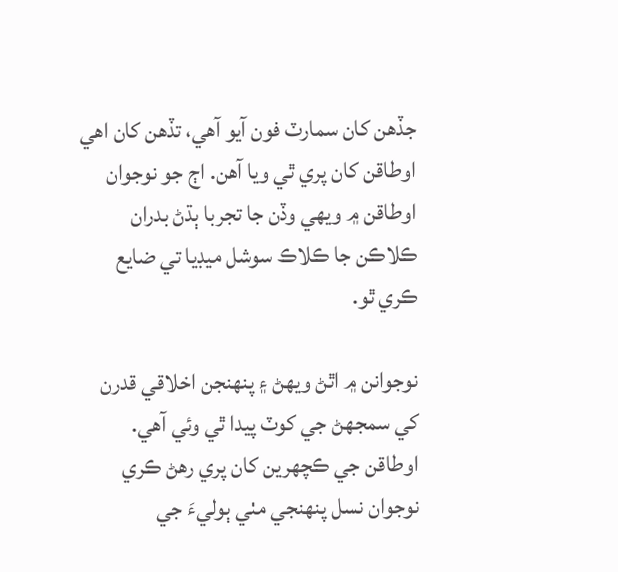جڏهن کان سمارٽ فون آيو آهي، تڏهن کان اهي اوطاقن کان پري ٿي ويا آهن. اڄ جو نوجوان اوطاقن ۾ ويهي وڏن جا تجربا ٻڌڻ بدران ڪلاڪن جا ڪلاڪ سوشل ميڊيا تي ضايع ڪري ٿو.

نوجوانن ۾ اٿڻ ويهڻ ۽ پنهنجن اخلاقي قدرن کي سمجهڻ جي کوٽ پيدا ٿي وئي آهي. اوطاقن جي ڪچهرين کان پري رهڻ ڪري نوجوان نسل پنهنجي مٺي ٻوليءَ جي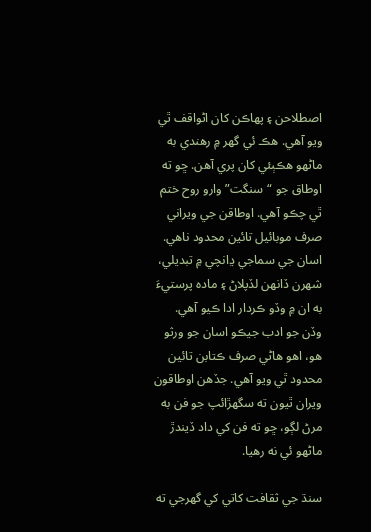اصطلاحن ۽ پهاڪن کان اڻواقف ٿي ويو آهي. هڪ ئي گهر ۾ رهندي به ماڻهو هڪٻئي کان پري آهن. ڇو ته اوطاق جو “سنگت” وارو روح ختم ٿي چڪو آهي. اوطاقن جي ويراني صرف موبائيل تائين محدود ناهي. اسان جي سماجي ڍانچي ۾ تبديلي، شهرن ڏانهن لڏپلاڻ ۽ ماده پرستيءَ به ان ۾ وڏو ڪردار ادا ڪيو آهي. وڏن جو ادب جيڪو اسان جو ورثو هو، اهو هاڻي صرف ڪتابن تائين محدود ٿي ويو آهي. جڏهن اوطاقون ويران ٿيون ته سگھڙائپ جو فن به مرڻ لڳو، ڇو ته فن کي داد ڏيندڙ ماڻهو ئي نه رهيا.

سنڌ جي ثقافت کاتي کي گهرجي ته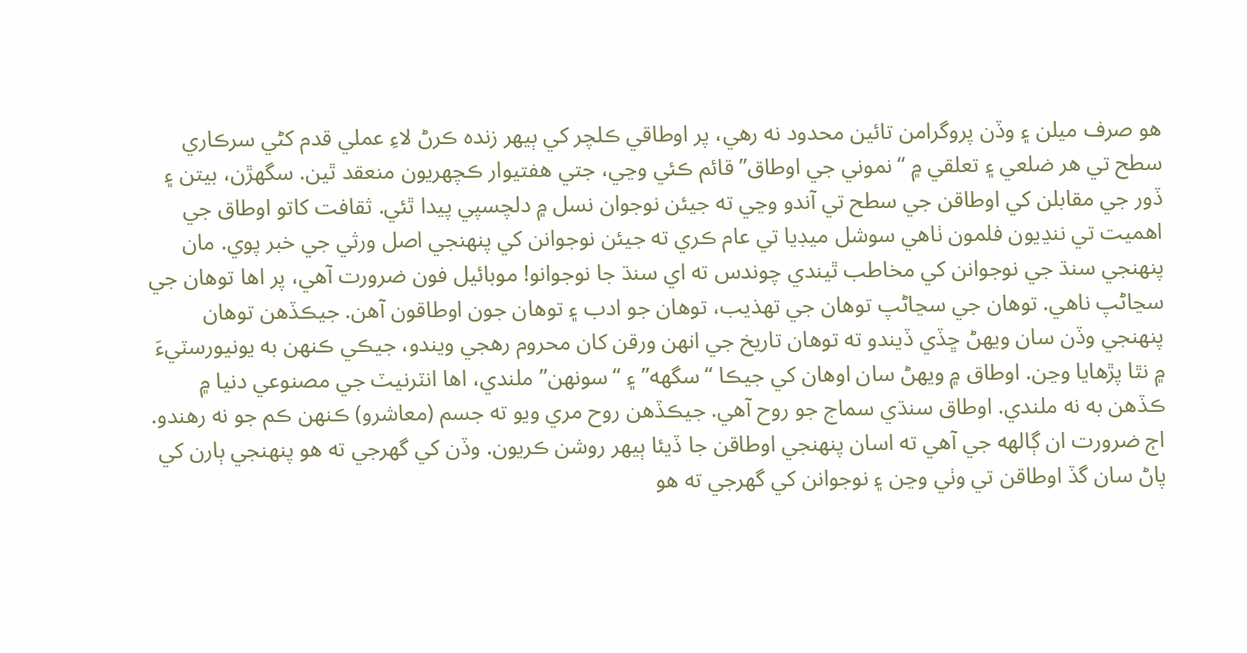هو صرف ميلن ۽ وڏن پروگرامن تائين محدود نه رهي، پر اوطاقي ڪلچر کي ٻيهر زنده ڪرڻ لاءِ عملي قدم کڻي سرڪاري سطح تي هر ضلعي ۽ تعلقي ۾ “نموني جي اوطاق” قائم ڪئي وڃي، جتي هفتيوار ڪچهريون منعقد ٿين. سگھڙن، بيتن ۽ ڏور جي مقابلن کي اوطاقن جي سطح تي آندو وڃي ته جيئن نوجوان نسل ۾ دلچسپي پيدا ٿئي. ثقافت کاتو اوطاق جي اهميت تي ننڍيون فلمون ٺاهي سوشل ميڊيا تي عام ڪري ته جيئن نوجوانن کي پنهنجي اصل ورثي جي خبر پوي. مان پنھنجي سنڌ جي نوجوانن کي مخاطب ٿيندي چوندس ته اي سنڌ جا نوجوانو! موبائيل فون ضرورت آهي، پر اها توهان جي سڃاڻپ ناهي. توهان جي سڃاڻپ توهان جي تهذيب، توهان جو ادب ۽ توهان جون اوطاقون آهن. جيڪڏهن توهان پنهنجي وڏن سان ويهڻ ڇڏي ڏيندو ته توهان تاريخ جي انهن ورقن کان محروم رهجي ويندو، جيڪي ڪنهن به يونيورسٽيءَ ۾ نٿا پڙهايا وڃن. اوطاق ۾ ويهڻ سان اوهان کي جيڪا “سگهه” ۽ “سونهن” ملندي، اها انٽرنيٽ جي مصنوعي دنيا ۾ ڪڏهن به نه ملندي. اوطاق سنڌي سماج جو روح آهي. جيڪڏهن روح مري ويو ته جسم (معاشرو) ڪنهن ڪم جو نه رهندو. اڄ ضرورت ان ڳالهه جي آهي ته اسان پنهنجي اوطاقن جا ڏيئا ٻيهر روشن ڪريون. وڏن کي گهرجي ته هو پنهنجي ٻارن کي پاڻ سان گڏ اوطاقن تي وٺي وڃن ۽ نوجوانن کي گهرجي ته هو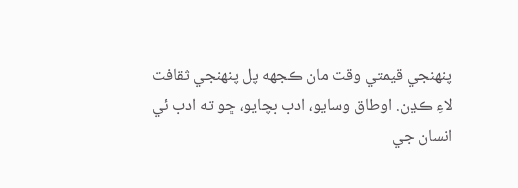پنهنجي قيمتي وقت مان ڪجهه پل پنهنجي ثقافت لاءِ ڪڍن. اوطاق وسايو، ادب بچايو، ڇو ته ادب ئي انسان جي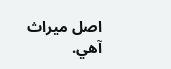اصل ميراث آهي.